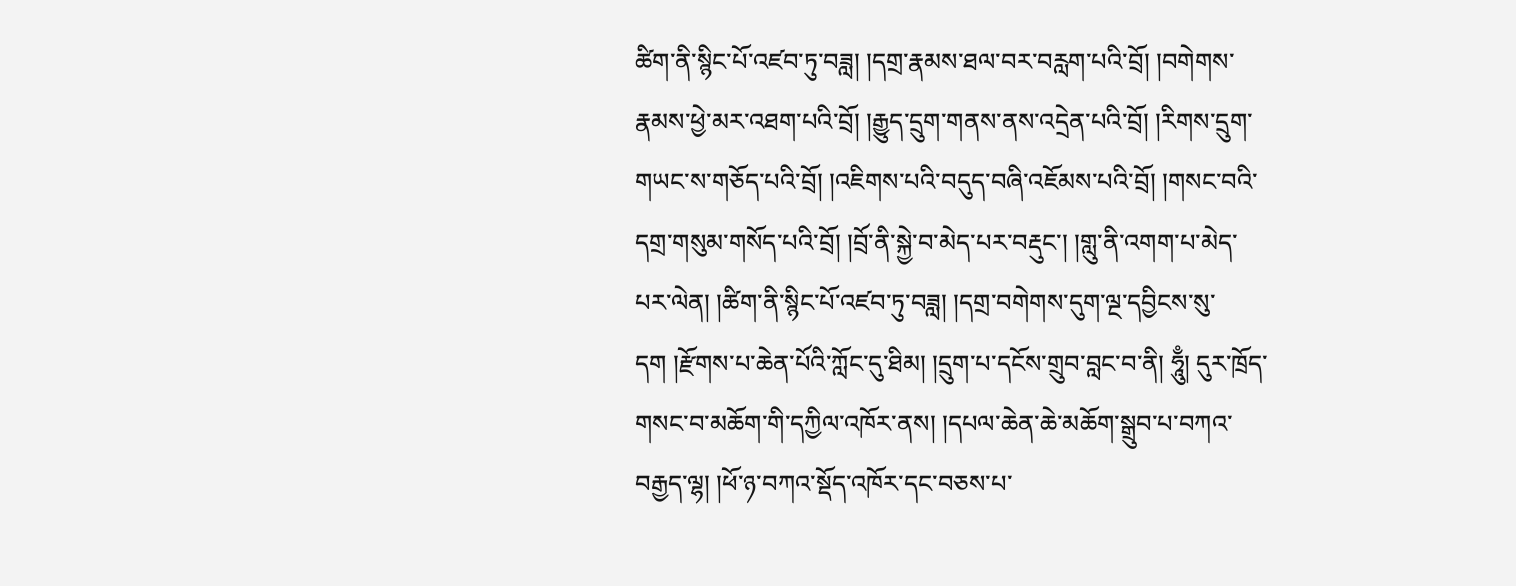ཚིག་ནི་སྙིང་པོ་འཛབ་ཏུ་བཟླ། །དགྲ་རྣམས་ཐལ་བར་བརླག་པའི་བྲོ། །བགེགས་རྣམས་ཕྱེ་མར་འཐག་པའི་བྲོ། །རྒྱུད་དྲུག་གནས་ནས་འདྲེན་པའི་བྲོ། །རིགས་དྲུག་གཡང་ས་གཅོད་པའི་བྲོ། །འཇིགས་པའི་བདུད་བཞི་འཇོམས་པའི་བྲོ། །གསང་བའི་དགྲ་གསུམ་གསོད་པའི་བྲོ། །བྲོ་ནི་སྐྱེ་བ་མེད་པར་བརྡུང་། །གླུ་ནི་འགག་པ་མེད་པར་ལེན། །ཚིག་ནི་སྙིང་པོ་འཛབ་ཏུ་བཟླ། །དགྲ་བགེགས་དུག་ལྔ་དབྱིངས་སུ་དག །རྫོགས་པ་ཆེན་པོའི་ཀློང་དུ་ཐིམ། །དྲུག་པ་དངོས་གྲུབ་བླང་བ་ནི། ཧཱུྃ། དུར་ཁྲོད་གསང་བ་མཆོག་གི་དཀྱིལ་འཁོར་ནས། །དཔལ་ཆེན་ཆེ་མཆོག་སྒྲུབ་པ་བཀའ་བརྒྱད་ལྷ། །ཕོ་ཉ་བཀའ་སྡོད་འཁོར་དང་བཅས་པ་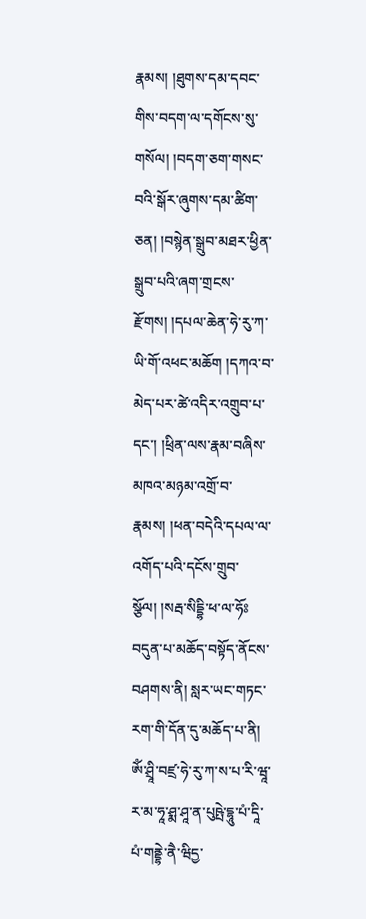རྣམས། །ཐུགས་དམ་དབང་གིས་བདག་ལ་དགོངས་སུ་གསོལ། །བདག་ཅག་གསང་བའི་སྒོར་ཞུགས་དམ་ཚིག་ཅན། །བསྙེན་སྒྲུབ་མཐར་ཕྱིན་སྒྲུབ་པའི་ཞག་གྲངས་རྫོགས། །དཔལ་ཆེན་ཧེ་རུ་ཀ་ཡི་གོ་འཕང་མཆོག །དཀའ་བ་མེད་པར་ཚེ་འདིར་འགྲུབ་པ་དང་། །ཕྲིན་ལས་རྣམ་བཞིས་མཁའ་མཉམ་འགྲོ་བ་རྣམས། །ཕན་བདེའི་དཔལ་ལ་འགོད་པའི་དངོས་གྲུབ་སྩོལ། །སརྦ་སིདྡྷི་ཕ་ལ་ཧོཿ བདུན་པ་མཆོད་བསྟོད་ནོངས་བཤགས་ནི། སླར་ཡང་གཏང་རག་གི་དོན་དུ་མཆོད་པ་ནི། ཨོཾ་ཤྲཱི་བཛྲ་ཧེ་རུ་ཀ་ས་པ་རི་ཝཱ་ར་མ་ཧཱ་ཤྨ་ཤཱ་ན་པུཥྤེ་དྷཱུ་པཾ་དཱི་པཾ་གནྡྷེ་ནཻ་ཝིདྱ་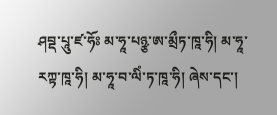ཤབྡ་པཱུ་ཛ་ཧོཿ མ་ཧཱ་པཉྩ་ཨ་མྲྀཏ་ཁཱ་ཧི། མ་ཧཱ་རཀྟ་ཁཱ་ཧི། མ་ཧཱ་བ་ལིཾ་ཏ་ཁཱ་ཧི། ཞེས་དང་།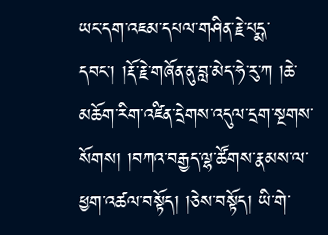ཡང་དག་འཇམ་དཔལ་གཤིན་རྗེ་པདྨ་དབང་། །རྡོ་རྗེ་གཞོན་ནུ་བླ་མེད་ཧེ་རུ་ཀ །ཆེ་མཆོག་རིག་འཛིན་དྲེགས་འདུལ་དྲག་སྔགས་སོགས། །བཀའ་བརྒྱད་ལྷ་ཚོགས་རྣམས་ལ་ཕྱག་འཚལ་བསྟོད། །ཅེས་བསྟོད། ཡི་གེ་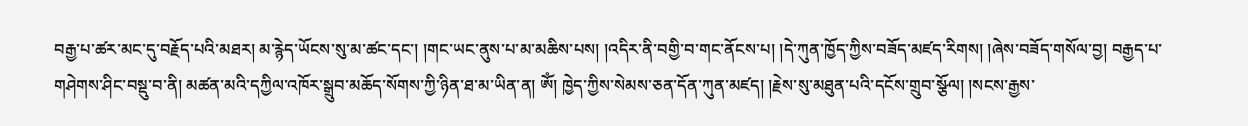བརྒྱ་པ་ཚར་མང་དུ་བརྗོད་པའི་མཐར། མ་རྙེད་ཡོངས་སུ་མ་ཚང་དང་། །གང་ཡང་ནུས་པ་མ་མཆིས་པས། །འདིར་ནི་བགྱི་བ་གང་ནོངས་པ། །དེ་ཀུན་ཁྱོད་ཀྱིས་བཟོད་མཛད་རིགས། །ཞེས་བཟོད་གསོལ་བྱ། བརྒྱད་པ་གཤེགས་ཤིང་བསྡུ་བ་ནི། མཚན་མའི་དཀྱིལ་འཁོར་སྒྲུབ་མཆོད་སོགས་ཀྱི་ཉིན་ཐ་མ་ཡིན་ན། ཨོཾ། ཁྱེད་ཀྱིས་སེམས་ཅན་དོན་ཀུན་མཛད། །རྗེས་སུ་མཐུན་པའི་དངོས་གྲུབ་སྩོལ། །སངས་རྒྱས་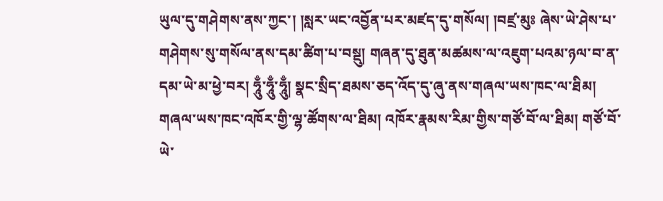ཡུལ་དུ་གཤེགས་ནས་ཀྱང་། །སླར་ཡང་འབྱོན་པར་མཛད་དུ་གསོལ། །བཛྲ་མུཿ ཞེས་ཡེ་ཤེས་པ་གཤེགས་སུ་གསོལ་ནས་དམ་ཚིག་པ་བསྡུ། གཞན་དུ་ཐུན་མཚམས་ལ་འཇུག་པའམ་ཉལ་བ་ན་དམ་ཡེ་མ་ཕྱེ་བར། ཧཱུྃ་ཧཱུྃ་ཧཱུྃ། སྣང་སྲིད་ཐམས་ཅད་འོད་དུ་ཞུ་ནས་གཞལ་ཡས་ཁང་ལ་ཐིམ། གཞལ་ཡས་ཁང་འཁོར་གྱི་ལྷ་ཚོགས་ལ་ཐིམ། འཁོར་རྣམས་རིམ་གྱིས་གཙོ་བོ་ལ་ཐིམ། གཙོ་བོ་ཡེ་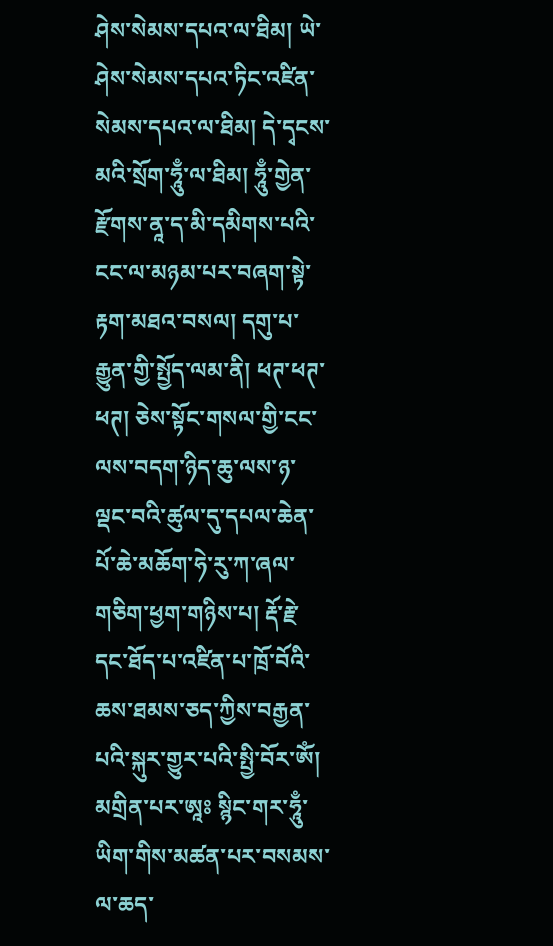ཤེས་སེམས་དཔའ་ལ་ཐིམ། ཡེ་ཤེས་སེམས་དཔའ་ཏིང་འཛིན་སེམས་དཔའ་ལ་ཐིམ། དེ་དྭངས་མའི་སྲོག་ཧཱུྃ་ལ་ཐིམ། ཧཱུྃ་གྱེན་རྫོགས་ནཱ་ད་མི་དམིགས་པའི་ངང་ལ་མཉམ་པར་བཞག་སྟེ་རྟག་མཐའ་བསལ། དགུ་པ་རྒྱུན་གྱི་སྤྱོད་ལམ་ནི། ཕཊ་ཕཊ་ཕཊ། ཅེས་སྟོང་གསལ་གྱི་ངང་ལས་བདག་ཉིད་ཆུ་ལས་ཉ་ལྡང་བའི་ཚུལ་དུ་དཔལ་ཆེན་པོ་ཆེ་མཆོག་ཧེ་རུ་ཀ་ཞལ་གཅིག་ཕྱག་གཉིས་པ། རྡོ་རྗེ་དང་ཐོད་པ་འཛིན་པ་ཁྲོ་བོའི་ཆས་ཐམས་ཅད་ཀྱིས་བརྒྱན་པའི་སྐུར་གྱུར་པའི་སྤྱི་བོར་ཨོཾ། མགྲིན་པར་ཨཱཿ སྙིང་གར་ཧཱུྃ་ཡིག་གིས་མཚན་པར་བསམས་ལ་ཆད་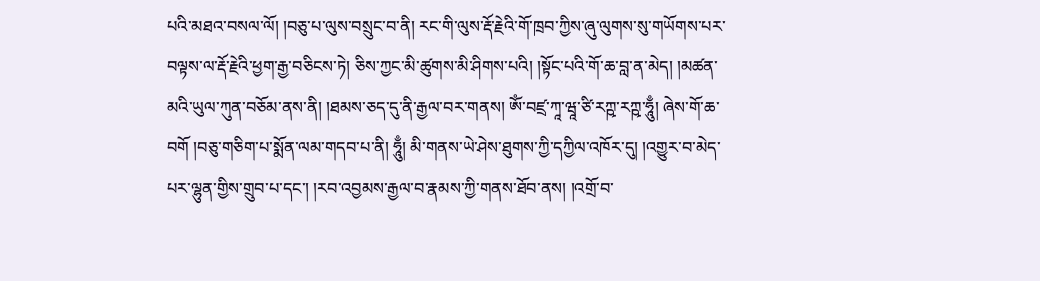པའི་མཐའ་བསལ་ལོ། །བཅུ་པ་ལུས་བསྲུང་བ་ནི། རང་གི་ལུས་རྡོ་རྗེའི་གོ་ཁྲབ་ཀྱིས་ཞུ་ལུགས་སུ་གཡོགས་པར་བལྟས་ལ་རྡོ་རྗེའི་ཕྱག་རྒྱ་བཅིངས་ཏེ། ཅིས་ཀྱང་མི་ཚུགས་མི་ཤིགས་པའི། །སྟོང་པའི་གོ་ཆ་བླ་ན་མེད། །མཚན་མའི་ཡུལ་ཀུན་བཅོམ་ནས་ནི། །ཐམས་ཅད་དུ་ནི་རྒྱལ་བར་གནས། ཨོཾ་བཛྲ་ཀཱ་ཝཱ་ཙི་རཀྵ་རཀྵ་ཧཱུྃ། ཞེས་གོ་ཆ་བགོ །བཅུ་གཅིག་པ་སྨོན་ལམ་གདབ་པ་ནི། ཧཱུྃ། མི་གནས་ཡེ་ཤེས་ཐུགས་ཀྱི་དཀྱིལ་འཁོར་དུ། །འགྱུར་བ་མེད་པར་ལྷུན་གྱིས་གྲུབ་པ་དང་། །རབ་འབྱམས་རྒྱལ་བ་རྣམས་ཀྱི་གནས་ཐོབ་ནས། །འགྲོ་བ་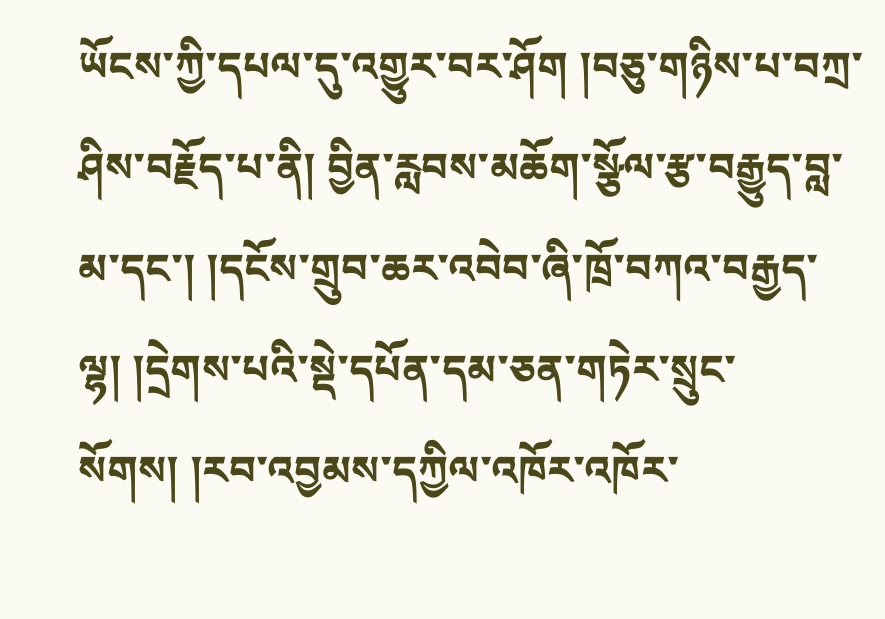ཡོངས་ཀྱི་དཔལ་དུ་འགྱུར་བར་ཤོག །བཅུ་གཉིས་པ་བཀྲ་ཤིས་བརྗོད་པ་ནི། བྱིན་རླབས་མཆོག་སྩོལ་རྩ་བརྒྱུད་བླ་མ་དང་། །དངོས་གྲུབ་ཆར་འབེབ་ཞི་ཁྲོ་བཀའ་བརྒྱད་ལྷ། །དྲེགས་པའི་སྡེ་དཔོན་དམ་ཅན་གཏེར་སྲུང་སོགས། །རབ་འབྱམས་དཀྱིལ་འཁོར་འཁོར་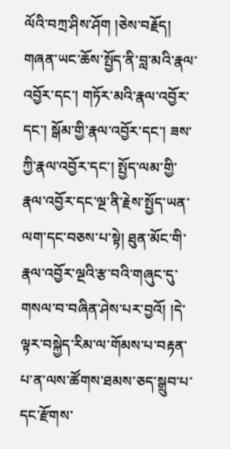ལོའི་བཀྲ་ཤིས་ཤོག །ཅེས་བརྗོད། གཞན་ཡང་ཆོས་སྤྱོད་ནི་བླ་མའི་རྣལ་འབྱོར་དང་། གཏོར་མའི་རྣལ་འབྱོར་དང་། སྒོམ་གྱི་རྣལ་འབྱོར་དང་། ཟས་ཀྱི་རྣལ་འབྱོར་དང་། སྤྱོད་ལམ་གྱི་རྣལ་འབྱོར་དང་ལྔ་ནི་རྗེས་སྤྱོད་ཡན་ལག་དང་བཅས་པ་སྟེ། ཐུན་མོང་གི་རྣལ་འབྱོར་ལྔའི་རྩ་བའི་གཞུང་དུ་གསལ་བ་བཞིན་ཤེས་པར་བྱའོ། །དེ་ལྟར་བསྐྱེད་རིམ་ལ་གོམས་པ་བརྟན་པ་ན་ལས་ཚོགས་ཐམས་ཅད་སྒྲུབ་པ་དང་རྫོགས་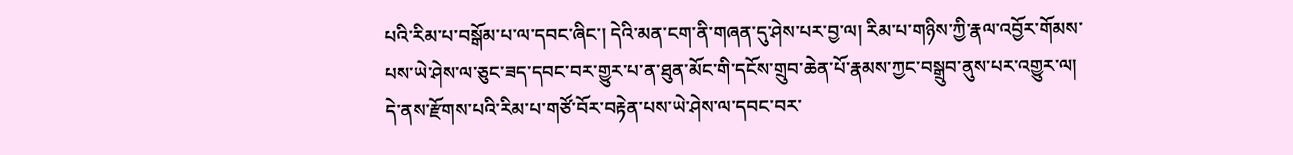པའི་རིམ་པ་བསྒོམ་པ་ལ་དབང་ཞིང་། དེའི་མན་ངག་ནི་གཞན་དུ་ཤེས་པར་བྱ་ལ། རིམ་པ་གཉིས་ཀྱི་རྣལ་འབྱོར་གོམས་པས་ཡེ་ཤེས་ལ་ཅུང་ཟད་དབང་བར་གྱུར་པ་ན་ཐུན་མོང་གི་དངོས་གྲུབ་ཆེན་པོ་རྣམས་ཀྱང་བསྒྲུབ་ནུས་པར་འགྱུར་ལ། དེ་ནས་རྫོགས་པའི་རིམ་པ་གཙོ་བོར་བརྟེན་པས་ཡེ་ཤེས་ལ་དབང་བར་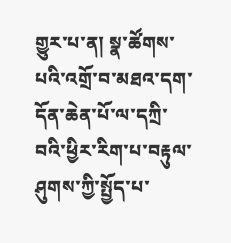གྱུར་པ་ན། སྣ་ཚོགས་པའི་འགྲོ་བ་མཐའ་དག་དོན་ཆེན་པོ་ལ་དཀྲི་བའི་ཕྱིར་རིག་པ་བརྟུལ་ཤུགས་ཀྱི་སྤྱོད་པ་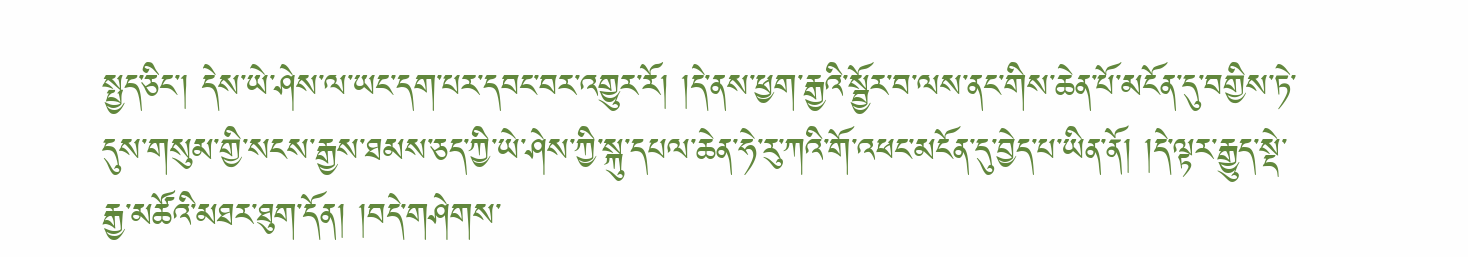སྤྱད་ཅིང་། དེས་ཡེ་ཤེས་ལ་ཡང་དག་པར་དབང་བར་འགྱུར་རོ། །དེ་ནས་ཕྱག་རྒྱའི་སྦྱོར་བ་ལས་ནང་གིས་ཆེན་པོ་མངོན་དུ་བགྱིས་ཏེ་དུས་གསུམ་གྱི་སངས་རྒྱས་ཐམས་ཅད་ཀྱི་ཡེ་ཤེས་ཀྱི་སྐུ་དཔལ་ཆེན་ཧེ་རུ་ཀའི་གོ་འཕང་མངོན་དུ་བྱེད་པ་ཡིན་ནོ། །དེ་ལྟར་རྒྱུད་སྡེ་རྒྱ་མཚོའི་མཐར་ཐུག་དོན། །བདེ་གཤེགས་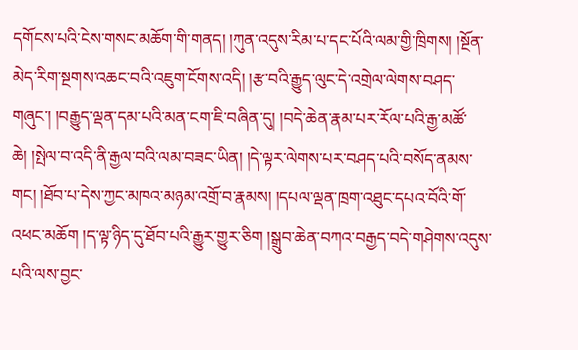དགོངས་པའི་ངེས་གསང་མཆོག་གི་གནད། །ཀུན་འདུས་རིམ་པ་དང་པོའི་ལམ་གྱི་ཁྲིགས། །སྔོན་མེད་རིག་སྔགས་འཆང་བའི་འཇུག་ངོགས་འདི། །རྩ་བའི་རྒྱུད་ལུང་དེ་འགྲེལ་ལེགས་བཤད་གཞུང་། །བརྒྱུད་ལྡན་དམ་པའི་མན་ངག་ཇི་བཞིན་དུ། །བདེ་ཆེན་རྣམ་པར་རོལ་པའི་རྒྱ་མཚོ་ཆེ། །སྤེལ་བ་འདི་ནི་རྒྱལ་བའི་ལམ་བཟང་ཡིན། །དེ་ལྟར་ལེགས་པར་བཤད་པའི་བསོད་ནམས་གང། །ཐོབ་པ་དེས་ཀྱང་མཁའ་མཉམ་འགྲོ་བ་རྣམས། །དཔལ་ལྡན་ཁྲག་འཐུང་དཔའ་བོའི་གོ་འཕང་མཆོག །ད་ལྟ་ཉིད་དུ་ཐོབ་པའི་རྒྱུར་གྱུར་ཅིག །སྒྲུབ་ཆེན་བཀའ་བརྒྱད་བདེ་གཤེགས་འདུས་པའི་ལས་བྱང་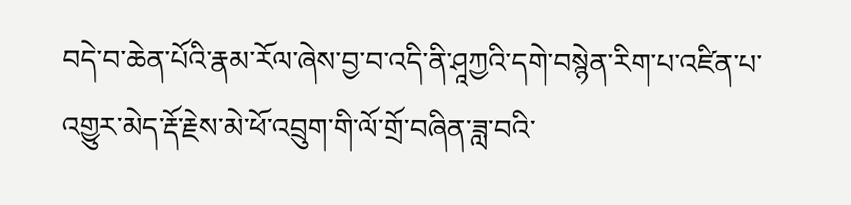བདེ་བ་ཆེན་པོའི་རྣམ་རོལ་ཞེས་བྱ་བ་འདི་ནི་ཤཱཀྱའི་དགེ་བསྙེན་རིག་པ་འཛིན་པ་འགྱུར་མེད་རྡོ་རྗེས་མེ་ཕོ་འབྲུག་གི་ལོ་གྲོ་བཞིན་ཟླ་བའི་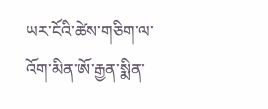ཡར་ངོའི་ཚེས་གཅིག་ལ་འོག་མིན་ཨོ་རྒྱན་སྨིན་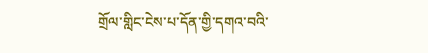གྲོལ་གླིང་ངེས་པ་དོན་གྱི་དགའ་བའི་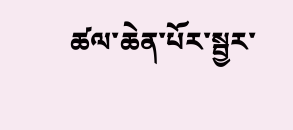ཚལ་ཆེན་པོར་སྦྱར་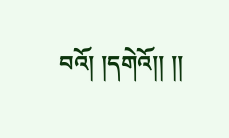བའོ། །དགེའོ།། །།